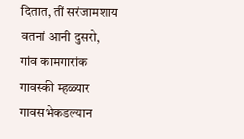दितात, तीं सरंजामशाय वतनां आनी दुसरो, गांव कामगारांक गावस्की म्हळ्यार गावसभेकडल्यान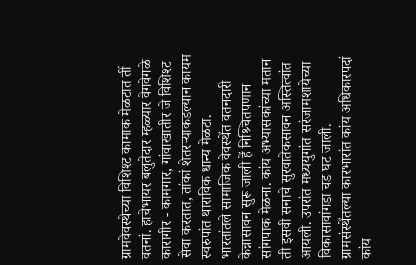ग्रामवेवस्थेच्या विशिश्ट कामाक मेळटात तीं वतनां. हाचेभायर बलुतेदार म्हळ्यार वेगवेगळे कारागीर - कामगार, गांवाखातीर जे विशिश्ट सेवा करतात, तांकां शेतरऱ्याकडल्यान कायम स्वरुपांत थाराविक धान्य मेळटा.
भारतांतले सामाजिक वेवस्थेंत वतनदारी केन्नासावन सुरू जाली हें निश्र्चितपणान सांगपाक मेळना. कांय अभ्यासकांच्या मतान ती इसवी सनाचे सुरवातेकसावन अस्तित्वांत आयली. उपरांत मध्ययुगांत सरंजामशायेच्या विकासावांगडा चड घट जाली.
ग्रामसंस्थेंतल्या कारभारांत कांय अधिकारपदां कांय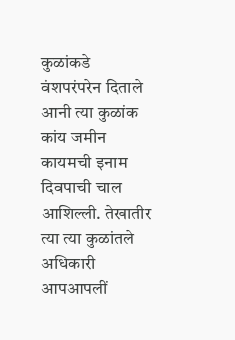कुळांकडे वंशपरंपरेन दिताले आनी त्या कुळांक कांय जमीन कायमची इनाम दिवपाची चाल आशिल्ली. तेखातीर त्या त्या कुळांतले अधिकारी आपआपलीं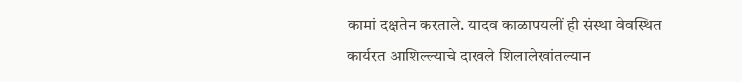कामां दक्षतेन करताले. यादव काळापयलीं ही संस्था वेवस्थित कार्यरत आशिल्ल्याचे दाखले शिलालेखांतल्यान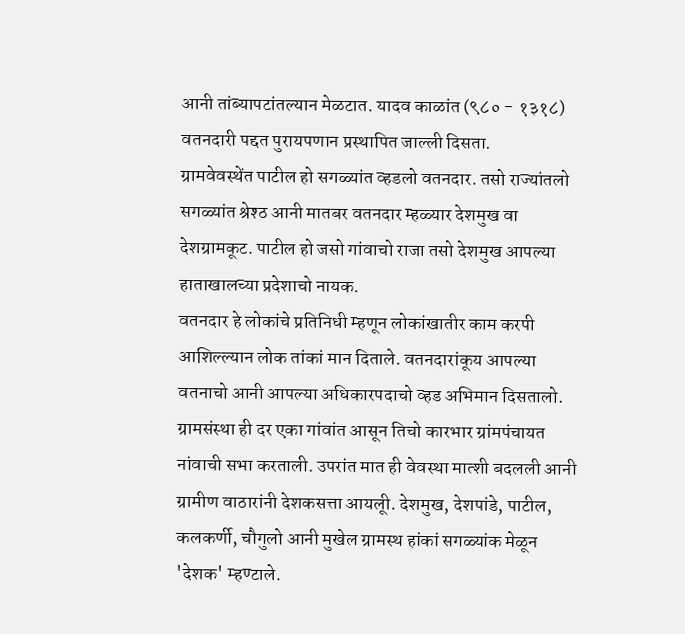आनी तांब्यापटांतल्यान मेळटात. यादव काळांत (९८० - १३१८) वतनदारी पद्दत पुरायपणान प्रस्थापित जाल्ली दिसता.
ग्रामवेवस्थेंत पाटील हो सगळ्यांत व्हडलो वतनदार. तसो राज्यांतलो सगळ्यांत श्रेश्ठ आनी मातबर वतनदार म्हळ्यार देशमुख वा देशग्रामकूट. पाटील हो जसो गांवाचो राजा तसो देशमुख आपल्या हाताखालच्या प्रदेशाचो नायक.
वतनदार हे लोकांचे प्रतिनिधी म्हणून लोकांखातीर काम करपी आशिल्ल्यान लोक तांकां मान दिताले. वतनदारांकूय आपल्या वतनाचो आनी आपल्या अधिकारपदाचो व्हड अभिमान दिसतालो.
ग्रामसंस्था ही दर एका गांवांत आसून तिचो कारभार ग्रांमपंचायत नांवाची सभा करताली. उपरांत मात ही वेवस्था मात्शी बदलली आनी ग्रामीण वाठारांनी देशकसत्ता आयलूी. देशमुख, देशपांडे, पाटील, कलकर्णी, चौगुलो आनी मुखेल ग्रामस्थ हांकां सगळ्यांक मेळून 'देशक' म्हण्टाले.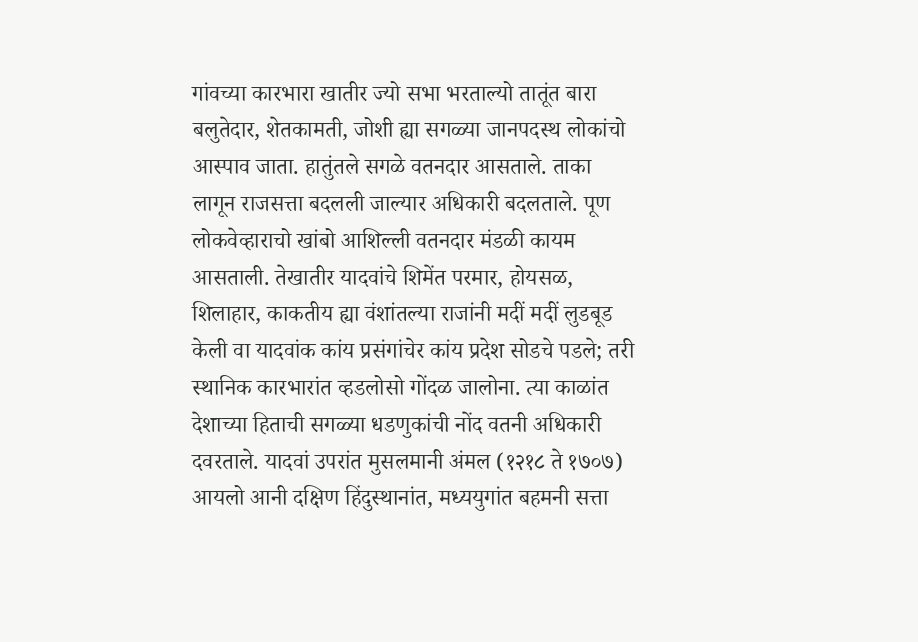गांवच्या कारभारा खातीर ज्यो सभा भरताल्यो तातूंत बारा बलुतेदार, शेतकामती, जोशी ह्या सगळ्या जानपदस्थ लोकांचो आस्पाव जाता. हातुंतले सगळे वतनदार आसताले. ताका लागून राजसत्ता बदलली जाल्यार अधिकारी बदलताले. पूण लोकवेव्हाराचो खांबो आशिल्ली वतनदार मंडळी कायम आसताली. तेखातीर यादवांचे शिमेंत परमार, होयसळ, शिलाहार, काकतीय ह्या वंशांतल्या राजांनी मदीं मदीं लुडबूड केली वा यादवांक कांय प्रसंगांचेर कांय प्रदेश सोडचे पडले; तरी स्थानिक कारभारांत व्हडलोसो गोंदळ जालोना. त्या काळांत देशाच्या हिताची सगळ्या धडणुकांची नोंद वतनी अधिकारी दवरताले. यादवां उपरांत मुसलमानी अंमल (१२१८ ते १७०७) आयलो आनी दक्षिण हिंदुस्थानांत, मध्ययुगांत बहमनी सत्ता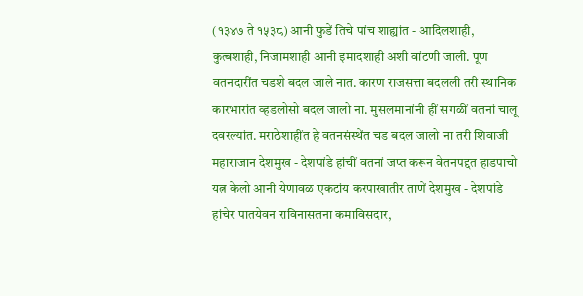(१३४७ ते १५३८) आनी फुडें तिचे पांच शाह्यांत - आदिलशाही, कुत्बशाही, निजामशाही आनी इमादशाही अशी वांटणी जाली. पूण वतनदारींत चडशे बदल जाले नात. कारण राजसत्ता बदलली तरी स्थानिक कारभारांत व्हडलोसो बदल जालो ना. मुसलमानांनी हीं सगळीं वतनां चालू दवरल्यांत. मराठेशाहींत हे वतनसंस्थेंत चड बदल जालो ना तरी शिवाजी महाराजान देशमुख - देशपांडे हांचीं वतनां जप्त करून वेतनपद्दत हाडपाचो यत्न केलो आनी येणावळ एकटांय करपाखातीर ताणें देशमुख - देशपांडे हांचेर पातयेवन राविनासतना कमाविसदार,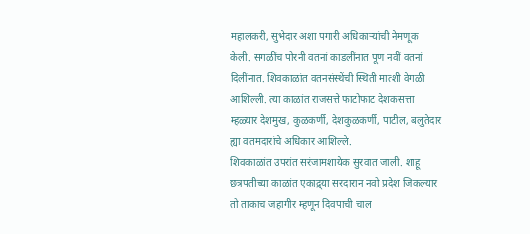महालकरी, सुभेदार अशा पगारी अधिकाऱ्यांची नेमणूक केली. सगळींच पोरनी वतनां काडलींनात पूण नवीं वतनां दिलींनात. शिवकाळांत वतनसंस्थेंची स्थिती मात्शी वेगळी आशिल्ली. त्या काळांत राजसत्ते फाटोफाट देशकसत्ता म्हळ्यार देशमुख, कुळकर्णी, देशकुळकर्णी, पाटील, बलुतेदार ह्या वतमदारांचे अधिकार आशिल्ले.
शिवकाळांत उपरांत सरंजामशायेक सुरवात जाली. शाहू छत्रपतीच्या काळांत एकाद्र्या सरदारान नवो प्रदेश जिकल्यार तो ताकाच जहागीर म्हणून दिवपाची चाल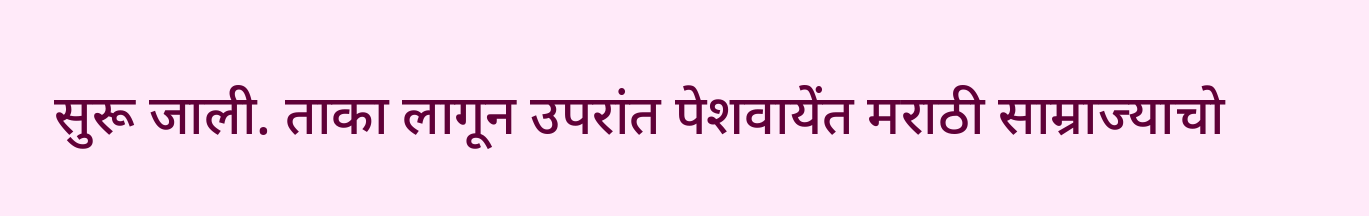सुरू जाली. ताका लागून उपरांत पेशवायेंत मराठी साम्राज्याचो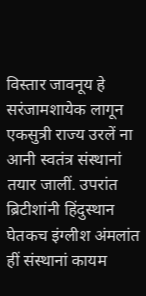विस्तार जावनूय हे सरंजामशायेक लागून एकसुत्री राज्य उरलें ना आनी स्वतंत्र संस्थानां तयार जालीं. उपरांत ब्रिटीशांनी हिंदुस्थान घेतकच इंग्लीश अंमलांत हीं संस्थानां कायम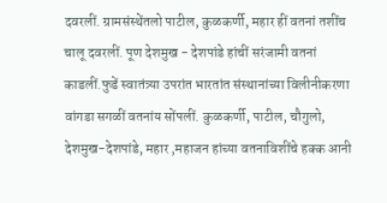दवरलीं. ग्रामसंस्थेंतलो पाटील, कुळकर्णी, महार हीं वतनां तशींच चालू दवरलीं. पूण देशमुख - देशपांडे हांचीं सरंजामी वतनां काडलीं.फुडें स्वातंत्र्या उपरांत भारतांत संस्थानांच्या विलीनीकरणा वांगडा सगळीं वतनांय सोंपलीं. कुळकर्णी, पाटील, चौगुलो, देशमुख-देशपांडे, महार ,महाजन हांच्या वतनाविशींचे हक्क आनी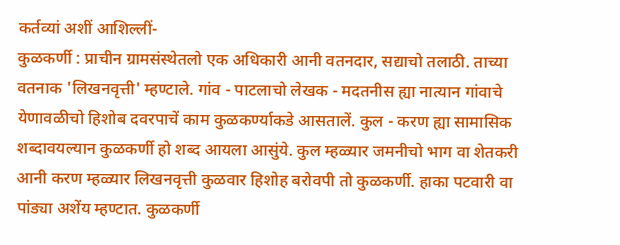कर्तव्यां अशीं आशिल्लीं-
कुळकर्णी : प्राचीन ग्रामसंस्थेतलो एक अधिकारी आनी वतनदार, सद्याचो तलाठी. ताच्या वतनाक 'लिखनवृत्ती' म्हण्टाले. गांव - पाटलाचो लेखक - मदतनीस ह्या नात्यान गांवाचे येणावळीचो हिशोब दवरपाचें काम कुळकर्ण्याकडे आसतालें. कुल - करण ह्या सामासिक शब्दावयल्यान कुळकर्णी हो शब्द आयला आसुंये. कुल म्हळ्यार जमनीचो भाग वा शेतकरी आनी करण म्हळ्यार लिखनवृत्ती कुळवार हिशोह बरोवपी तो कुळकर्णी. हाका पटवारी वा पांड्या अशेंय म्हण्टात. कुळकर्णी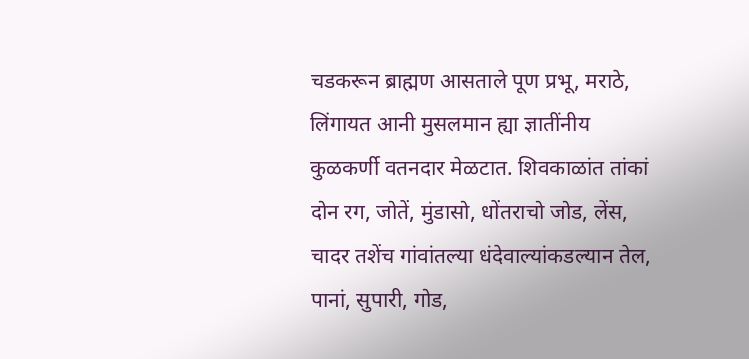चडकरून ब्राह्मण आसताले पूण प्रभू, मराठे, लिंगायत आनी मुसलमान ह्या ज्ञातींनीय कुळकर्णी वतनदार मेळटात. शिवकाळांत तांकां दोन रग, जोतें, मुंडासो, धोंतराचो जोड, लेंस, चादर तशेंच गांवांतल्या धंदेवाल्यांकडल्यान तेल, पानां, सुपारी, गोड,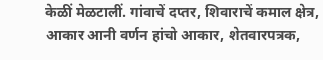केळीं मेळटालीं. गांवाचें दप्तर, शिवाराचें कमाल क्षेत्र, आकार आनी वर्णन हांचो आकार, शेतवारपत्रक,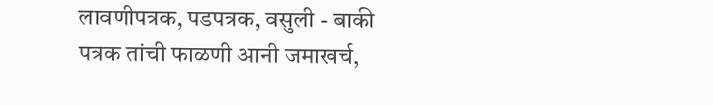लावणीपत्रक, पडपत्रक, वसुली - बाकी पत्रक तांची फाळणी आनी जमाखर्च,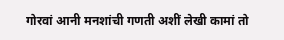गोरवां आनी मनशांची गणती अशीं लेखी कामां तो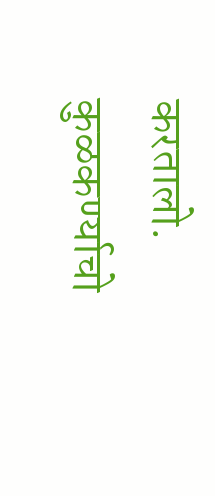करतालो. कुळकर्ण्याचो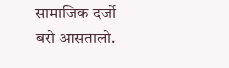सामाजिक दर्जो बरो आसतालो.